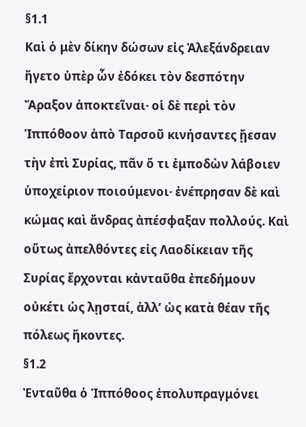§1.1
Καὶ ὁ μὲν δίκην δώσων εἰς Ἀλεξάνδρειαν ἤγετο ὑπὲρ ὧν ἐδόκει τὸν δεσπότην Ἄραξον ἀποκτεῖναι· οἱ δὲ περὶ τὸν Ἱππόθοον ἀπὸ Ταρσοῦ κινήσαντες ᾔεσαν τὴν ἐπὶ Συρίας, πᾶν ὅ τι ἐμποδὼν λάβοιεν ὑποχείριον ποιούμενοι· ἐνέπρησαν δὲ καὶ κώμας καὶ ἄνδρας ἀπέσφαξαν πολλούς. Καὶ οὕτως ἀπελθόντες εἰς Λαοδίκειαν τῆς Συρίας ἔρχονται κἀνταῦθα ἐπεδήμουν οὐκέτι ὡς λῃσταί, ἀλλʼ ὡς κατὰ θέαν τῆς πόλεως ἥκοντες.
§1.2
Ἐνταῦθα ὁ Ἱππόθοος ἐπολυπραγμόνει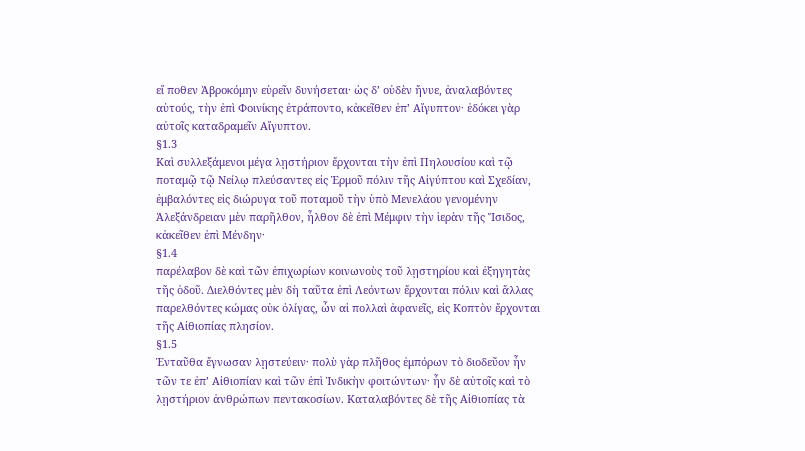εἴ ποθεν Ἁβροκόμην εὑρεῖν δυνήσεται· ὡς δʼ οὐδὲν ἤνυε, ἀναλαβόντες αὑτούς, τὴν ἐπὶ Φοινίκης ἐτράποντο, κἀκεῖθεν ἐπʼ Αἴγυπτον· ἐδόκει γὰρ αὐτοῖς καταδραμεῖν Αἴγυπτον.
§1.3
Καὶ συλλεξάμενοι μέγα λῃστήριον ἔρχονται τὴν ἐπὶ Πηλουσίου καὶ τῷ ποταμῷ τῷ Νείλῳ πλεύσαντες εἰς Ἑρμοῦ πόλιν τῆς Αἰγύπτου καὶ Σχεδίαν, ἐμβαλόντες εἰς διώρυγα τοῦ ποταμοῦ τὴν ὑπὸ Μενελάου γενομένην Ἀλεξάνδρειαν μὲν παρῆλθον, ἦλθον δὲ ἐπὶ Μέμφιν τὴν ἱερὰν τῆς Ἴσιδος, κἀκεῖθεν ἐπὶ Μένδην·
§1.4
παρέλαβον δὲ καὶ τῶν ἐπιχωρίων κοινωνοὺς τοῦ λῃστηρίου καὶ ἐξηγητὰς τῆς ὁδοῦ. Διελθόντες μὲν δὴ ταῦτα ἐπὶ Λεόντων ἔρχονται πόλιν καὶ ἄλλας παρελθόντες κώμας οὐκ ὀλίγας, ὧν αἱ πολλαὶ ἀφανεῖς, εἰς Κοπτὸν ἔρχονται τῆς Αἰθιοπίας πλησίον.
§1.5
Ἐνταῦθα ἔγνωσαν λῃστεύειν· πολὺ γὰρ πλῆθος ἐμπόρων τὸ διοδεῦον ἦν τῶν τε ἐπʼ Αἰθιοπίαν καὶ τῶν ἐπὶ Ἰνδικὴν φοιτώντων· ἦν δὲ αὐτοῖς καὶ τὸ λῃστήριον ἀνθρώπων πεντακοσίων. Καταλαβόντες δὲ τῆς Αἰθιοπίας τὰ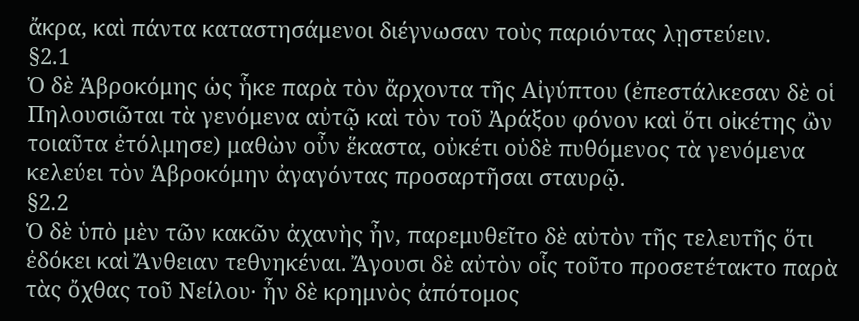ἄκρα, καὶ πάντα καταστησάμενοι διέγνωσαν τοὺς παριόντας λῃστεύειν.
§2.1
Ὁ δὲ Ἁβροκόμης ὡς ἧκε παρὰ τὸν ἄρχοντα τῆς Αἰγύπτου (ἐπεστάλκεσαν δὲ οἱ Πηλουσιῶται τὰ γενόμενα αὐτῷ καὶ τὸν τοῦ Ἀράξου φόνον καὶ ὅτι οἰκέτης ὢν τοιαῦτα ἐτόλμησε) μαθὼν οὖν ἕκαστα, οὐκέτι οὐδὲ πυθόμενος τὰ γενόμενα κελεύει τὸν Ἁβροκόμην ἀγαγόντας προσαρτῆσαι σταυρῷ.
§2.2
Ὁ δὲ ὑπὸ μὲν τῶν κακῶν ἀχανὴς ἦν, παρεμυθεῖτο δὲ αὐτὸν τῆς τελευτῆς ὅτι ἐδόκει καὶ Ἄνθειαν τεθνηκέναι. Ἄγουσι δὲ αὐτὸν οἷς τοῦτο προσετέτακτο παρὰ τὰς ὄχθας τοῦ Νείλου· ἦν δὲ κρημνὸς ἀπότομος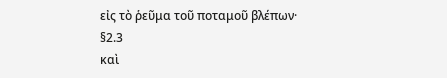εἰς τὸ ῥεῦμα τοῦ ποταμοῦ βλέπων·
§2.3
καὶ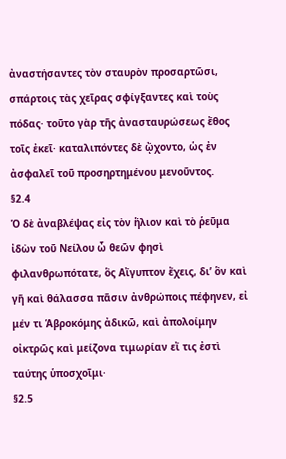ἀναστήσαντες τὸν σταυρὸν προσαρτῶσι, σπάρτοις τὰς χεῖρας σφίγξαντες καὶ τοὺς πόδας· τοῦτο γὰρ τῆς ἀνασταυρώσεως ἔθος τοῖς ἐκεῖ· καταλιπόντες δὲ ᾤχοντο, ὡς ἐν ἀσφαλεῖ τοῦ προσηρτημένου μενοῦντος.
§2.4
Ὁ δὲ ἀναβλέψας εἰς τὸν ἥλιον καὶ τὸ ῥεῦμα ἰδὼν τοῦ Νείλου ὦ θεῶν φησὶ φιλανθρωπότατε, ὃς Αἴγυπτον ἔχεις, δι’ ὃν καὶ γῆ καὶ θάλασσα πᾶσιν ἀνθρώποις πέφηνεν, εἰ μέν τι Ἁβροκόμης ἀδικῶ, καὶ ἀπολοίμην οἰκτρῶς καὶ μείζονα τιμωρίαν εἴ τις ἐστὶ ταύτης ὑποσχοῖμι·
§2.5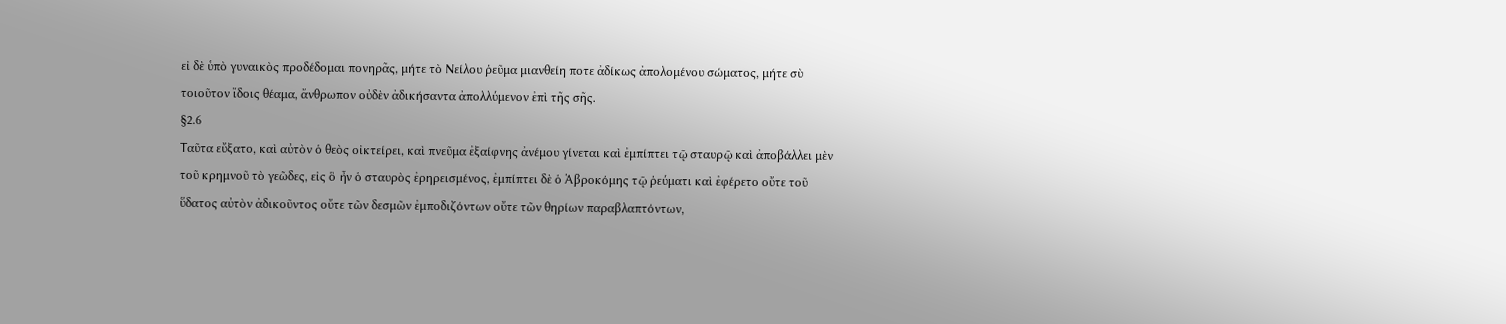εἰ δὲ ὑπὸ γυναικὸς προδέδομαι πονηρᾶς, μήτε τὸ Νείλου ῥεῦμα μιανθείη ποτε ἀδίκως ἀπολομένου σώματος, μήτε σὺ τοιοῦτον ἴδοις θέαμα, ἄνθρωπον οὐδὲν ἀδικήσαντα ἀπολλύμενον ἐπὶ τῆς σῆς.
§2.6
Ταῦτα εὔξατο, καὶ αὐτὸν ὁ θεὸς οἰκτείρει, καὶ πνεῦμα ἐξαίφνης ἀνέμου γίνεται καὶ ἐμπίπτει τῷ σταυρῷ καὶ ἀποβάλλει μὲν τοῦ κρημνοῦ τὸ γεῶδες, εἰς ὃ ἦν ὁ σταυρὸς ἐρηρεισμένος, ἐμπίπτει δὲ ὁ Ἁβροκόμης τῷ ῥεύματι καὶ ἐφέρετο οὔτε τοῦ ὕδατος αὐτὸν ἀδικοῦντος οὔτε τῶν δεσμῶν ἐμποδιζόντων οὔτε τῶν θηρίων παραβλαπτόντων,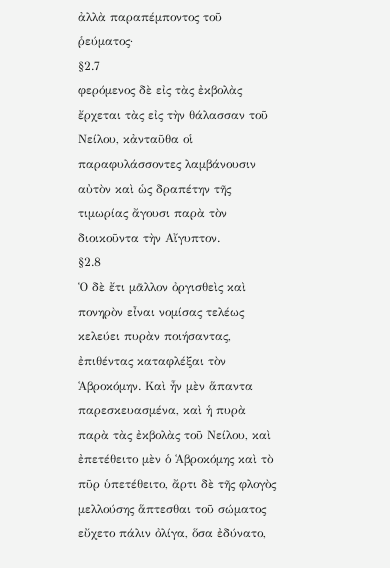ἀλλὰ παραπέμποντος τοῦ ῥεύματος·
§2.7
φερόμενος δὲ εἰς τὰς ἐκβολὰς ἔρχεται τὰς εἰς τὴν θάλασσαν τοῦ Νείλου, κἀνταῦθα οἱ παραφυλάσσοντες λαμβάνουσιν αὐτὸν καὶ ὡς δραπέτην τῆς τιμωρίας ἄγουσι παρὰ τὸν διοικοῦντα τὴν Αἴγυπτον.
§2.8
Ὁ δὲ ἔτι μᾶλλον ὀργισθεὶς καὶ πονηρὸν εἶναι νομίσας τελέως κελεύει πυρὰν ποιήσαντας, ἐπιθέντας καταφλέξαι τὸν Ἁβροκόμην. Καὶ ἦν μὲν ἅπαντα παρεσκευασμένα, καὶ ἡ πυρὰ παρὰ τὰς ἐκβολὰς τοῦ Νείλου, καὶ ἐπετέθειτο μὲν ὁ Ἁβροκόμης καὶ τὸ πῦρ ὑπετέθειτο, ἄρτι δὲ τῆς φλογὸς μελλούσης ἅπτεσθαι τοῦ σώματος εὔχετο πάλιν ὀλίγα, ὅσα ἐδύνατο,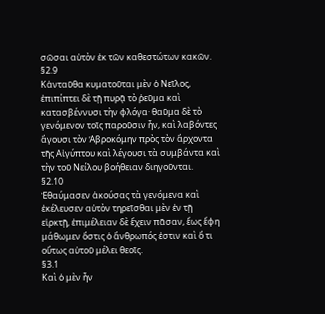σῶσαι αὐτὸν ἐκ τῶν καθεστώτων κακῶν.
§2.9
Κἀνταῦθα κυματοῦται μὲν ὁ Νεῖλος, ἐπιπίπτει δὲ τῇ πυρᾷ τὸ ῥεῦμα καὶ κατασβέννυσι τὴν φλόγα· θαῦμα δὲ τὸ γενόμενον τοῖς παροῦσιν ἦν, καὶ λαβόντες ἄγουσι τὸν Ἁβροκόμην πρὸς τὸν ἄρχοντα τῆς Αἰγύπτου καὶ λέγουσι τὰ συμβάντα καὶ τὴν τοῦ Νείλου βοήθειαν διηγοῦνται.
§2.10
Ἐθαύμασεν ἀκούσας τὰ γενόμενα καὶ ἐκέλευσεν αὐτὸν τηρεῖσθαι μὲν ἐν τῇ εἱρκτῇ, ἐπιμέλειαν δὲ ἔχειν πᾶσαν, ἕως ἔφη μάθωμεν ὅστις ὁ ἄνθρωπός ἐστιν καὶ ὅ τι οὕτως αὐτοῦ μέλει θεοῖς.
§3.1
Καὶ ὁ μὲν ἦν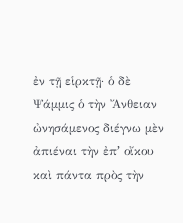ἐν τῇ εἱρκτῇ· ὁ δὲ Ψάμμις ὁ τὴν Ἄνθειαν ὠνησάμενος διέγνω μὲν ἀπιέναι τὴν ἐπʼ οἴκου καὶ πάντα πρὸς τὴν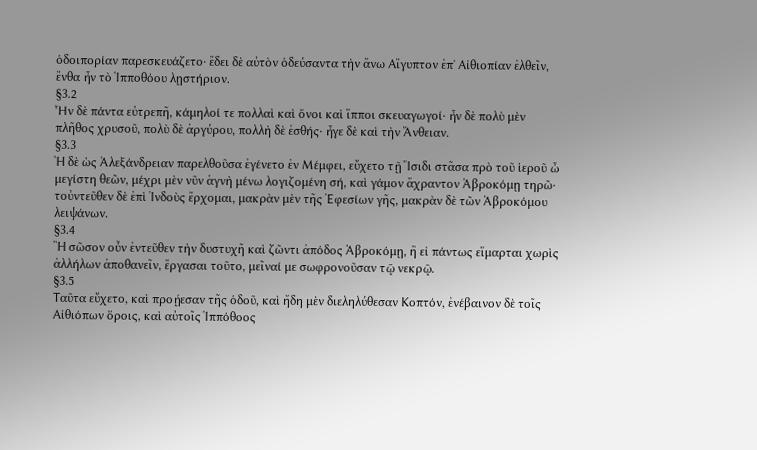ὁδοιπορίαν παρεσκευάζετο· ἔδει δὲ αὐτὸν ὁδεύσαντα τὴν ἄνω Αἴγυπτον ἐπʼ Αἰθιοπίαν ἐλθεῖν, ἔνθα ἦν τὸ Ἱπποθόου λῃστήριον.
§3.2
Ἦν δὲ πάντα εὐτρεπῆ, κάμηλοί τε πολλαὶ καὶ ὄνοι καὶ ἵπποι σκευαγωγοί· ἦν δὲ πολὺ μὲν πλῆθος χρυσοῦ, πολὺ δὲ ἀργύρου, πολλὴ δὲ ἐσθής· ἦγε δὲ καὶ τὴν Ἄνθειαν.
§3.3
Ἡ δὲ ὡς Ἀλεξάνδρειαν παρελθοῦσα ἐγένετο ἐν Μέμφει, εὔχετο τῇ Ἴσιδι στᾶσα πρὸ τοῦ ἱεροῦ ὦ μεγίστη θεῶν, μέχρι μὲν νῦν ἁγνὴ μένω λογιζομένη σή, καὶ γάμον ἄχραντον Ἁβροκόμῃ τηρῶ· τοὐντεῦθεν δὲ ἐπὶ Ἰνδοὺς ἔρχομαι, μακρὰν μὲν τῆς Ἐφεσίων γῆς, μακρὰν δὲ τῶν Ἁβροκόμου λειψάνων.
§3.4
Ἢ σῶσον οὖν ἐντεῦθεν τὴν δυστυχῆ καὶ ζῶντι ἀπόδος Ἁβροκόμῃ, ἢ εἰ πάντως εἵμαρται χωρὶς ἀλλήλων ἀποθανεῖν, ἔργασαι τοῦτο, μεῖναί με σωφρονοῦσαν τῷ νεκρῷ.
§3.5
Ταῦτα εὔχετο, καὶ προῄεσαν τῆς ὁδοῦ, καὶ ἤδη μὲν διεληλύθεσαν Κοπτόν, ἐνέβαινον δὲ τοῖς Αἰθιόπων ὅροις, καὶ αὐτοῖς Ἱππόθοος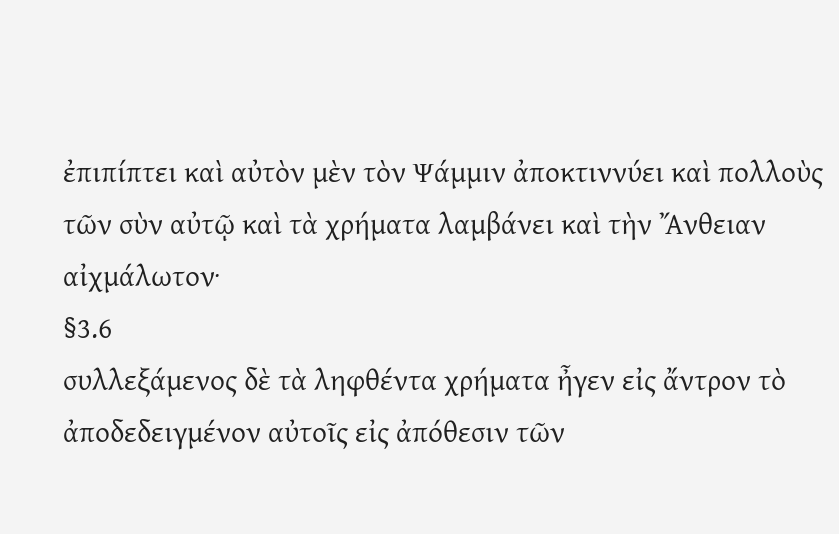ἐπιπίπτει καὶ αὐτὸν μὲν τὸν Ψάμμιν ἀποκτιννύει καὶ πολλοὺς τῶν σὺν αὐτῷ καὶ τὰ χρήματα λαμβάνει καὶ τὴν Ἄνθειαν αἰχμάλωτον·
§3.6
συλλεξάμενος δὲ τὰ ληφθέντα χρήματα ἦγεν εἰς ἄντρον τὸ ἀποδεδειγμένον αὐτοῖς εἰς ἀπόθεσιν τῶν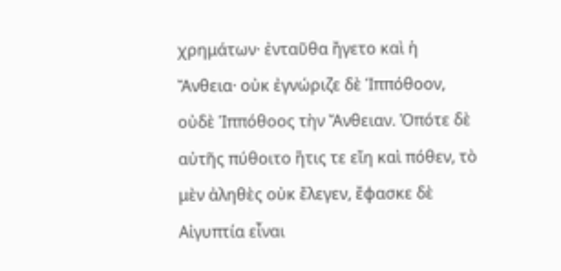χρημάτων· ἐνταῦθα ἤγετο καὶ ἡ Ἄνθεια· οὐκ ἐγνώριζε δὲ Ἱππόθοον, οὐδὲ Ἱππόθοος τὴν Ἄνθειαν. Ὁπότε δὲ αὐτῆς πύθοιτο ἥτις τε εἴη καὶ πόθεν, τὸ μὲν ἀληθὲς οὐκ ἔλεγεν, ἔφασκε δὲ Αἰγυπτία εἶναι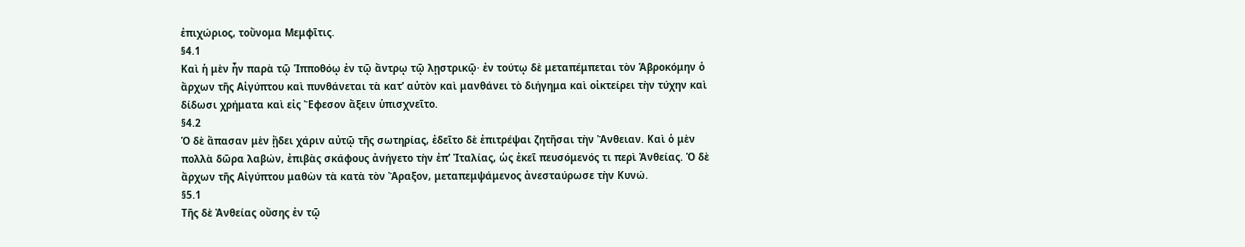ἐπιχώριος, τοὔνομα Μεμφῖτις.
§4.1
Καὶ ἡ μὲν ἦν παρὰ τῷ Ἱπποθόῳ ἐν τῷ ἄντρῳ τῷ λῃστρικῷ· ἐν τούτῳ δὲ μεταπέμπεται τὸν Ἁβροκόμην ὁ ἄρχων τῆς Αἰγύπτου καὶ πυνθάνεται τὰ κατʼ αὐτὸν καὶ μανθάνει τὸ διήγημα καὶ οἰκτείρει τὴν τύχην καὶ δίδωσι χρήματα καὶ εἰς Ἔφεσον ἄξειν ὑπισχνεῖτο.
§4.2
Ὁ δὲ ἅπασαν μὲν ᾔδει χάριν αὐτῷ τῆς σωτηρίας, ἐδεῖτο δὲ ἐπιτρέψαι ζητῆσαι τὴν Ἄνθειαν. Καὶ ὁ μὲν πολλὰ δῶρα λαβών, ἐπιβὰς σκάφους ἀνήγετο τὴν ἐπ’ Ἰταλίας, ὡς ἐκεῖ πευσόμενός τι περὶ Ἀνθείας. Ὁ δὲ ἄρχων τῆς Αἰγύπτου μαθὼν τὰ κατὰ τὸν Ἄραξον, μεταπεμψάμενος ἀνεσταύρωσε τὴν Κυνώ.
§5.1
Τῆς δὲ Ἀνθείας οὔσης ἐν τῷ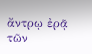ἄντρῳ ἐρᾷ τῶν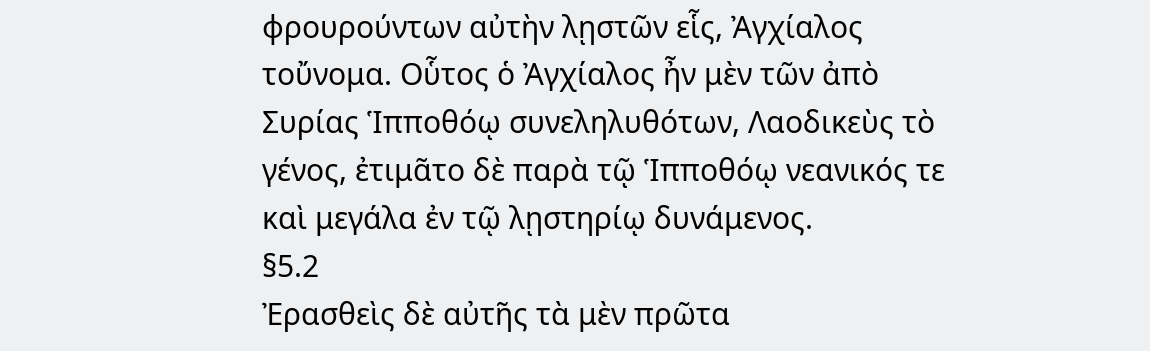φρουρούντων αὐτὴν λῃστῶν εἷς, Ἀγχίαλος τοὔνομα. Οὗτος ὁ Ἀγχίαλος ἦν μὲν τῶν ἀπὸ Συρίας Ἱπποθόῳ συνεληλυθότων, Λαοδικεὺς τὸ γένος, ἐτιμᾶτο δὲ παρὰ τῷ Ἱπποθόῳ νεανικός τε καὶ μεγάλα ἐν τῷ λῃστηρίῳ δυνάμενος.
§5.2
Ἐρασθεὶς δὲ αὐτῆς τὰ μὲν πρῶτα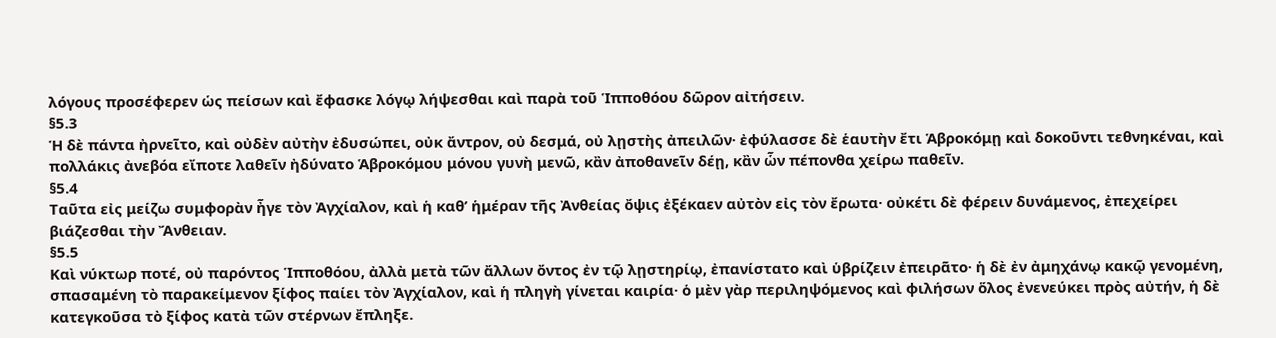λόγους προσέφερεν ὡς πείσων καὶ ἔφασκε λόγῳ λήψεσθαι καὶ παρὰ τοῦ Ἱπποθόου δῶρον αἰτήσειν.
§5.3
Ἡ δὲ πάντα ἠρνεῖτο, καὶ οὐδὲν αὐτὴν ἐδυσώπει, οὐκ ἄντρον, οὐ δεσμά, οὐ λῃστὴς ἀπειλῶν· ἐφύλασσε δὲ ἑαυτὴν ἔτι Ἁβροκόμῃ καὶ δοκοῦντι τεθνηκέναι, καὶ πολλάκις ἀνεβόα εἴποτε λαθεῖν ἠδύνατο Ἁβροκόμου μόνου γυνὴ μενῶ, κἂν ἀποθανεῖν δέῃ, κἂν ὧν πέπονθα χείρω παθεῖν.
§5.4
Ταῦτα εἰς μείζω συμφορὰν ἦγε τὸν Ἀγχίαλον, καὶ ἡ καθʼ ἡμέραν τῆς Ἀνθείας ὄψις ἐξέκαεν αὐτὸν εἰς τὸν ἔρωτα· οὐκέτι δὲ φέρειν δυνάμενος, ἐπεχείρει βιάζεσθαι τὴν Ἄνθειαν.
§5.5
Καὶ νύκτωρ ποτέ, οὐ παρόντος Ἱπποθόου, ἀλλὰ μετὰ τῶν ἄλλων ὄντος ἐν τῷ λῃστηρίῳ, ἐπανίστατο καὶ ὑβρίζειν ἐπειρᾶτο· ἡ δὲ ἐν ἀμηχάνῳ κακῷ γενομένη, σπασαμένη τὸ παρακείμενον ξίφος παίει τὸν Ἀγχίαλον, καὶ ἡ πληγὴ γίνεται καιρία· ὁ μὲν γὰρ περιληψόμενος καὶ φιλήσων ὅλος ἐνενεύκει πρὸς αὐτήν, ἡ δὲ κατεγκοῦσα τὸ ξίφος κατὰ τῶν στέρνων ἔπληξε.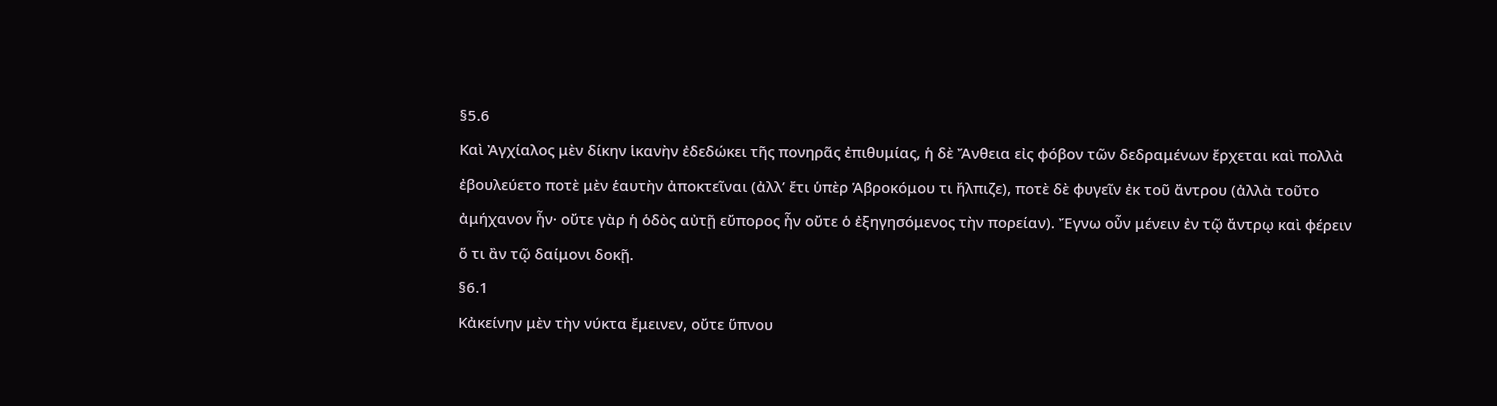§5.6
Καὶ Ἀγχίαλος μὲν δίκην ἱκανὴν ἐδεδώκει τῆς πονηρᾶς ἐπιθυμίας, ἡ δὲ Ἄνθεια εἰς φόβον τῶν δεδραμένων ἔρχεται καὶ πολλὰ ἐβουλεύετο ποτὲ μὲν ἑαυτὴν ἀποκτεῖναι (ἀλλʼ ἔτι ὑπὲρ Ἁβροκόμου τι ἤλπιζε), ποτὲ δὲ φυγεῖν ἐκ τοῦ ἄντρου (ἀλλὰ τοῦτο ἀμήχανον ἦν· οὔτε γὰρ ἡ ὁδὸς αὐτῇ εὔπορος ἦν οὔτε ὁ ἐξηγησόμενος τὴν πορείαν). Ἔγνω οὖν μένειν ἐν τῷ ἄντρῳ καὶ φέρειν ὅ τι ἂν τῷ δαίμονι δοκῇ.
§6.1
Κἀκείνην μὲν τὴν νύκτα ἔμεινεν, οὔτε ὕπνου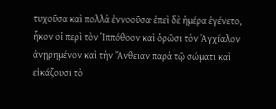τυχοῦσα καὶ πολλὰ ἐννοοῦσα· ἐπεὶ δὲ ἡμέρα ἐγένετο, ἧκον οἱ περὶ τὸν Ἱππόθοον καὶ ὁρῶσι τὸν Ἀγχίαλον ἀνῃρημένον καὶ τὴν Ἄνθειαν παρὰ τῷ σώματι καὶ εἰκάζουσι τὸ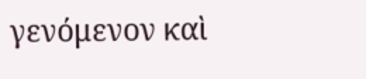γενόμενον καὶ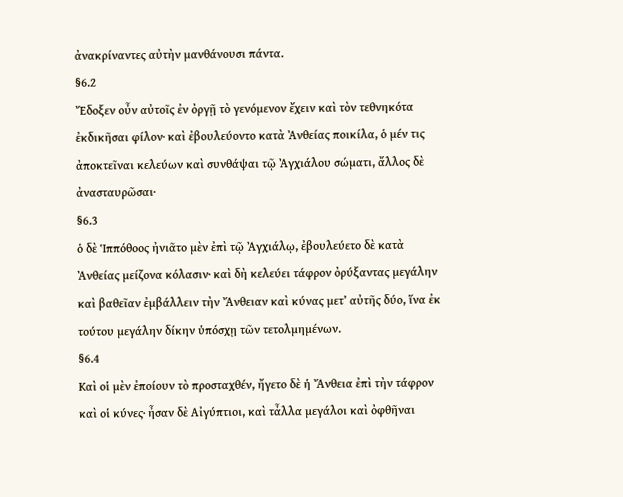ἀνακρίναντες αὐτὴν μανθάνουσι πάντα.
§6.2
Ἔδοξεν οὖν αὐτοῖς ἐν ὀργῇ τὸ γενόμενον ἔχειν καὶ τὸν τεθνηκότα ἐκδικῆσαι φίλον· καὶ ἐβουλεύοντο κατὰ Ἀνθείας ποικίλα, ὁ μέν τις ἀποκτεῖναι κελεύων καὶ συνθάψαι τῷ Ἀγχιάλου σώματι, ἄλλος δὲ ἀνασταυρῶσαι·
§6.3
ὁ δὲ Ἱππόθοος ἠνιᾶτο μὲν ἐπὶ τῷ Ἀγχιάλῳ, ἐβουλεύετο δὲ κατὰ Ἀνθείας μείζονα κόλασιν· καὶ δὴ κελεύει τάφρον ὀρύξαντας μεγάλην καὶ βαθεῖαν ἐμβάλλειν τὴν Ἄνθειαν καὶ κύνας μετʼ αὐτῆς δύο, ἵνα ἐκ τούτου μεγάλην δίκην ὑπόσχῃ τῶν τετολμημένων.
§6.4
Καὶ οἱ μὲν ἐποίουν τὸ προσταχθέν, ἤγετο δὲ ἡ Ἄνθεια ἐπὶ τὴν τάφρον καὶ οἱ κύνες· ἦσαν δὲ Αἰγύπτιοι, καὶ τἆλλα μεγάλοι καὶ ὀφθῆναι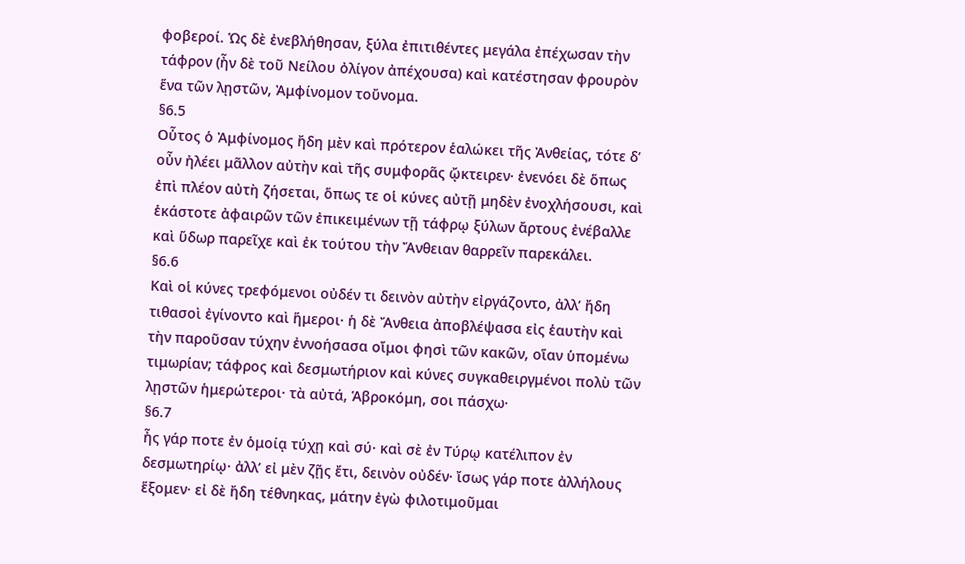φοβεροί. Ὡς δὲ ἐνεβλήθησαν, ξύλα ἐπιτιθέντες μεγάλα ἐπέχωσαν τὴν τάφρον (ἦν δὲ τοῦ Νείλου ὀλίγον ἀπέχουσα) καὶ κατέστησαν φρουρὸν ἕνα τῶν λῃστῶν, Ἀμφίνομον τοὔνομα.
§6.5
Οὗτος ὁ Ἀμφίνομος ἤδη μὲν καὶ πρότερον ἑαλώκει τῆς Ἀνθείας, τότε δʼ οὖν ἠλέει μᾶλλον αὐτὴν καὶ τῆς συμφορᾶς ᾤκτειρεν· ἐνενόει δὲ ὅπως ἐπὶ πλέον αὐτὴ ζήσεται, ὅπως τε οἱ κύνες αὐτῇ μηδὲν ἐνοχλήσουσι, καὶ ἑκάστοτε ἀφαιρῶν τῶν ἐπικειμένων τῇ τάφρῳ ξύλων ἄρτους ἐνέβαλλε καὶ ὕδωρ παρεῖχε καὶ ἐκ τούτου τὴν Ἄνθειαν θαρρεῖν παρεκάλει.
§6.6
Καὶ οἱ κύνες τρεφόμενοι οὐδέν τι δεινὸν αὐτὴν εἰργάζοντο, ἀλλʼ ἤδη τιθασοὶ ἐγίνοντο καὶ ἥμεροι· ἡ δὲ Ἄνθεια ἀποβλέψασα εἰς ἑαυτὴν καὶ τὴν παροῦσαν τύχην ἐννοήσασα οἴμοι φησὶ τῶν κακῶν, οἵαν ὑπομένω τιμωρίαν; τάφρος καὶ δεσμωτήριον καὶ κύνες συγκαθειργμένοι πολὺ τῶν λῃστῶν ἡμερώτεροι· τὰ αὐτά, Ἁβροκόμη, σοι πάσχω·
§6.7
ἦς γάρ ποτε ἐν ὁμοίᾳ τύχῃ καὶ σύ· καὶ σὲ ἐν Τύρῳ κατέλιπον ἐν δεσμωτηρίῳ· ἀλλʼ εἰ μὲν ζῇς ἔτι, δεινὸν οὐδέν· ἴσως γάρ ποτε ἀλλήλους ἕξομεν· εἰ δὲ ἤδη τέθνηκας, μάτην ἐγὼ φιλοτιμοῦμαι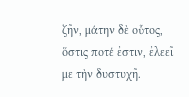ζῆν, μάτην δὲ οὗτος, ὅστις ποτέ ἐστιν, ἐλεεῖ με τὴν δυστυχῆ.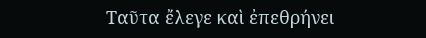Ταῦτα ἔλεγε καὶ ἐπεθρήνει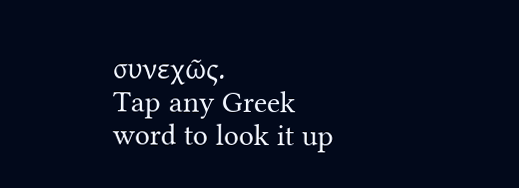συνεχῶς.
Tap any Greek word to look it up